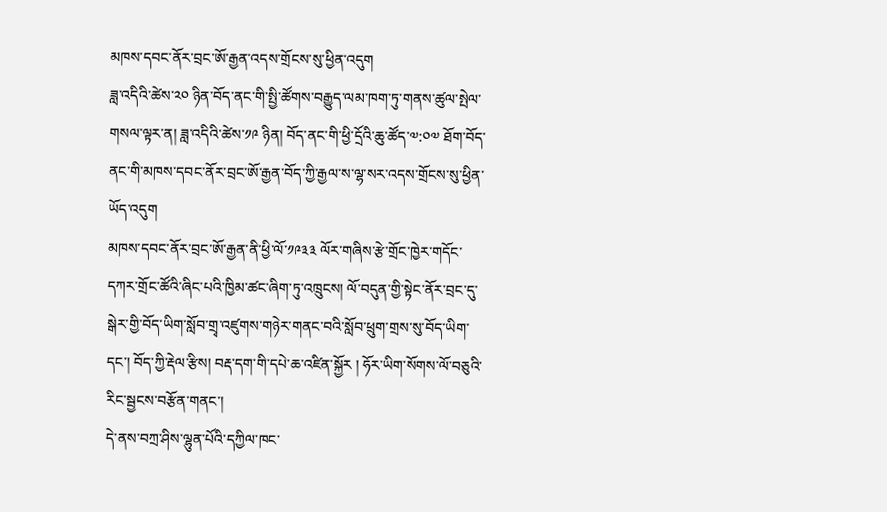མཁས་དབང་ནོར་བྲང་ཨོ་རྒྱན་འདས་གྲོངས་སུ་ཕྱིན་འདུག
ཟླ་འདིའི་ཚེས་༢༠ ཉིན་བོད་ནང་གི་སྤྱི་ཚོགས་བརྒྱུད་ལམ་ཁག་ཏུ་གནས་ཚུལ་སྤེལ་གསལ་ལྟར་ན། ཟླ་འདིའི་ཚེས་༡༩ ཉིན། བོད་ནང་གི་ཕྱི་དྲོའི་ཆུ་ཚོད་༧:༠༧ ཐོག་བོད་ནང་གི་མཁས་དབང་ནོར་བྲང་ཨོ་རྒྱན་བོད་ཀྱི་རྒྱལ་ས་ལྷ་སར་འདས་གྲོངས་སུ་ཕྱིན་ཡོད་འདུག
མཁས་དབང་ནོར་བྲང་ཨོ་རྒྱན་ནི་ཕྱི་ལོ་༡༩༣༣ ལོར་གཞིས་རྩེ་གྲོང་ཁྱེར་གདོང་དཀར་གྲོང་ཚོའི་ཞིང་པའི་ཁྱིམ་ཚང་ཞིག་ཏུ་འཁྲུངས། ལོ་བདུན་གྱི་སྟེང་ནོར་བྲང་དུ་སྒེར་གྱི་བོད་ཡིག་སློབ་གྲྭ་འཛུགས་གཉེར་གནང་བའི་སློབ་ཕྲུག་གྲས་སུ་བོད་ཡིག་དང་། བོད་ཀྱི་རྡེལ་རྩིས། བརྡ་དག་གི་དཔེ་ཆ་འཛིན་སྐྱོར ། ཧོར་ཡིག་སོགས་ལོ་བཅུའི་རིང་སྦྱངས་བརྩོན་གནང་།
དེ་ནས་བཀྲ་ཤིས་ལྷུན་པོའི་དཀྱིལ་ཁང་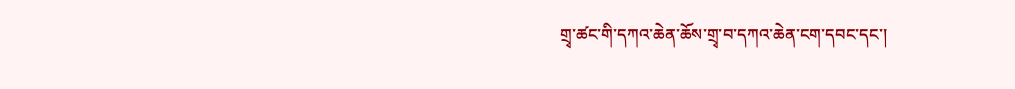གྲྭ་ཚང་གི་དཀའ་ཆེན་ཆོས་གྲྭ་བ་དཀའ་ཆེན་ངག་དབང་དང་།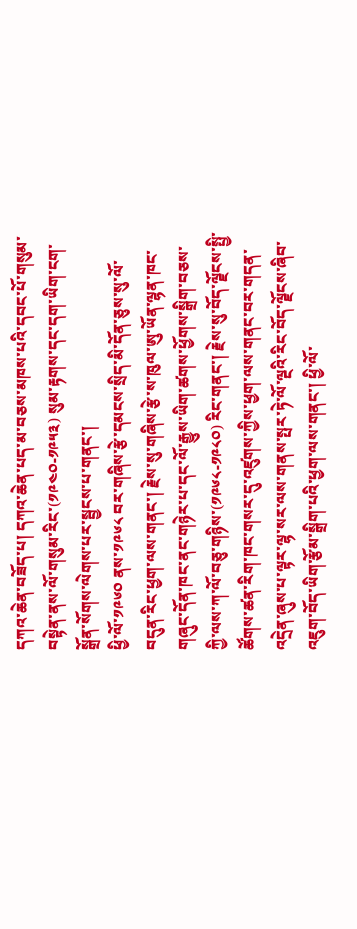དཀའ་ཆེན་བཟོད་པ། དཀའ་ཆེན་པད་མ་བཅས་མཁས་པའི་དབང་པོ་གསུམ་བསྟེན་ནས་ལོ་གསུམ་རིང་(༡༩༤༠-༡༩༥༣) སུམ་རྟགས་དང་དག་ཡིག་ངག་སྒྲོན་སོགས་ལེགས་པར་སྦྱངས་པ་གནང་།
ཕྱི་ལོ་༡༩༦༠ ནས་༡༩༦༨ བར་གཞིས་རྩེ་དམངས་སྲིད་མི་དོན་ཅུས་སུ་ལོ་བདུན་རིང་ཕྱག་ལས་གནང་། རྗེས་སུ་གཞིས་རྩེ་ས་ཁུལ་ཨུ་ཡོན་ལྷན་ཁང་གཞུང་དོན་ཁང་ནང་གཉེར་པ་དང་ལོ་རྒྱུས་ཡིག་ཚགས་ཕྱོགས་སྒྲིག་བཅས་ཀྱི་ལས་ཀ་ལོ་བཅུ་གཉིས་(༡༩༦༨-༡༩༨༠) རིང་གནང་། རྗེས་སུ་བོད་ལྗོངས་སྤྱི་ཚོགས་ཚན་རིག་ཁང་གསར་དུ་འཛུགས་ཀྱིས་ཕྱག་ལས་གནང་བར་གདན་འདྲེན་ཞུས་པ་ལྟར་ལྷ་སར་ལས་གནས་སྤར་ཏེ་ལོ་ལྔའི་རིང་བོད་ལྗོངས་ཞིབ་འཇུག་བོད་ཡིག་རྩོམ་སྒྲིག་པའི་ཕྱག་ལས་གནང་། ཕྱི་ལོ་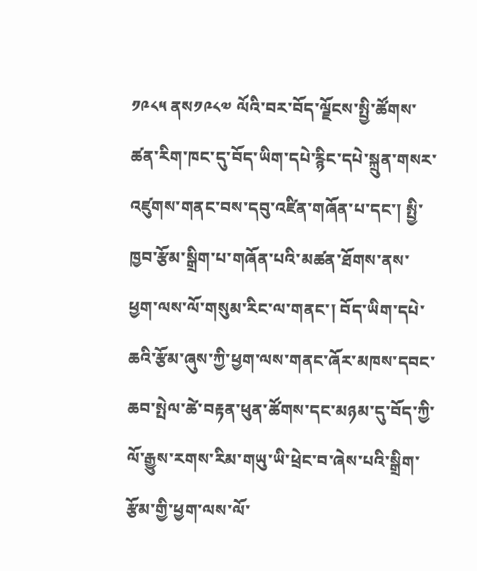༡༩༨༥ ནས༡༩༨༧ ལོའི་བར་བོད་ལྗོངས་སྤྱི་ཚོགས་ཚན་རིག་ཁང་དུ་བོད་ཡིག་དཔེ་རྙིང་དཔེ་སྐྲུན་གསར་འཛུགས་གནང་བས་དབུ་འཛིན་གཞོན་པ་དང་། སྤྱི་ཁྱབ་རྩོམ་སྒྲིག་པ་གཞོན་པའི་མཚན་ཐོགས་ནས་ཕྱག་ལས་ལོ་གསུམ་རིང་ལ་གནང་། བོད་ཡིག་དཔེ་ཆའི་རྩོམ་ཞུས་ཀྱི་ཕྱག་ལས་གནང་ཞོར་མཁས་དབང་ཆབ་སྤེལ་ཚེ་བརྟན་ཕུན་ཚོགས་དང་མཉམ་དུ་བོད་ཀྱི་ལོ་རྒྱུས་རགས་རིམ་གཡུ་ཡི་ཕྲེང་བ་ཞེས་པའི་སྒྲིག་རྩོམ་གྱི་ཕྱག་ལས་ལོ་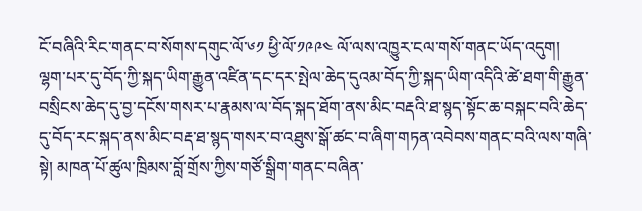ངོ་བཞིའི་རིང་གནང་བ་སོགས་དགུང་ལོ་༦༡ ཕྱི་ལོ་༡༩༩༤ ལོ་ལས་འཁྱུར་ངལ་གསོ་གནང་ཡོད་འདུག།
ལྷག་པར་དུ་བོད་ཀྱི་སྐད་ཡིག་རྒྱུན་འཛིན་དང་དར་སྤེལ་ཆེད་དུའམ་བོད་ཀྱི་སྐད་ཡིག་འདིའི་ཚེ་ཐག་གི་རྒྱུན་བསྲིངས་ཆེད་དུ་བྱ་དངོས་གསར་པ་རྣམས་ལ་བོད་སྐད་ཐོག་ནས་མིང་བརྡའི་ཐ་སྙད་སྟོང་ཆ་བསྐང་བའི་ཆེད་དུ་བོད་རང་སྐད་ནས་མིང་བརྡ་ཐ་སྙད་གསར་བ་འཐུས་སྒོ་ཚང་བ་ཞིག་གཏན་འབེབས་གནང་བའི་ལས་གཞི་སྟེ། མཁན་པོ་ཚུལ་ཁྲིམས་བློ་གྲོས་ཀྱིས་གཙོ་སྒྲིག་གནང་བཞིན་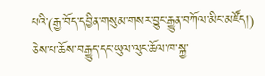པའི་(རྒྱ་བོད་དབྱིན་གསུམ་གསར་བྱུང་རྒྱུན་བཀོལ་མིང་མཛོད།) ཅེས་པ་ཆོས་བརྒྱུད་དང་ཡུལ་ལུང་ཆོལ་ཁ་སྐྱ་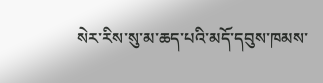སེར་རིས་སུ་མ་ཆད་པའི་མདོ་དབུས་ཁམས་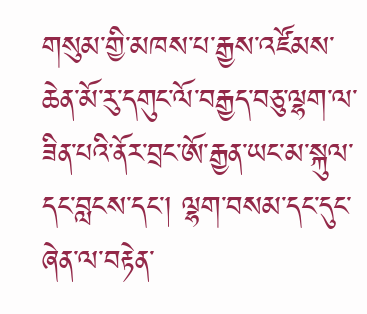གསུམ་གྱི་མཁས་པ་རྒྱས་འཛོམས་ཆེན་མོ་རུ་དགུང་ལོ་བརྒྱད་བཅུ་ལྷག་ལ་ཟིན་པའི་ནོར་བྲང་ཨོ་རྒྱན་ཡང་མ་སྐུལ་དང་བླངས་དང་། ལྷག་བསམ་དང་དུང་ཞེན་ལ་བརྟེན་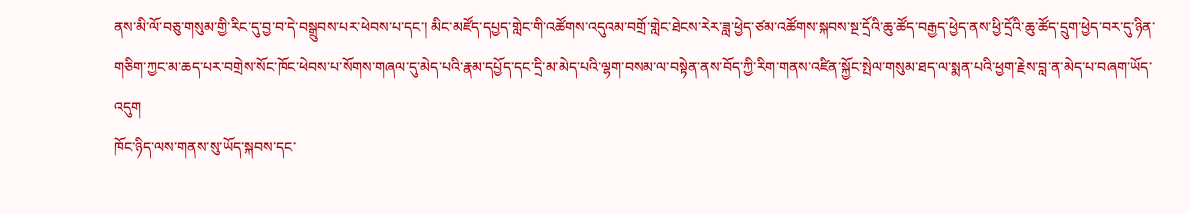ནས་མི་ལོ་བཅུ་གསུམ་གྱི་རིང་དུ་བྱ་བ་དེ་བསྒྲུབས་པར་ཕེབས་པ་དང་། མིང་མཛོད་དཔྱད་གླེང་གི་འཚོགས་འདུའམ་བགྲོ་གླེང་ཐེངས་རེར་ཟླ་ཕྱེད་ཙམ་འཚོགས་སྐབས་སྔ་དྲོའི་ཆུ་ཚོད་བརྒྱད་ཕྱེད་ནས་ཕྱི་དྲོའི་ཆུ་ཚོད་དྲུག་ཕྱེད་བར་དུ་ཉིན་གཅིག་ཀྱང་མ་ཆད་པར་བགྲེས་སོང་ཁོང་ཕེབས་པ་སོགས་གཞལ་དུ་མེད་པའི་རྣམ་དཔྱོད་དང་དྲི་མ་མེད་པའི་ལྷག་བསམ་ལ་བསྟེན་ནས་བོད་ཀྱི་རིག་གནས་འཛིན་སྐྱོང་སྤེལ་གསུམ་ཐད་ལ་སྨན་པའི་ཕྱག་རྗེས་བླ་ན་མེད་པ་བཞག་ཡོད་འདུག
ཁོང་ཉིད་ལས་གནས་སུ་ཡོད་སྐབས་དང་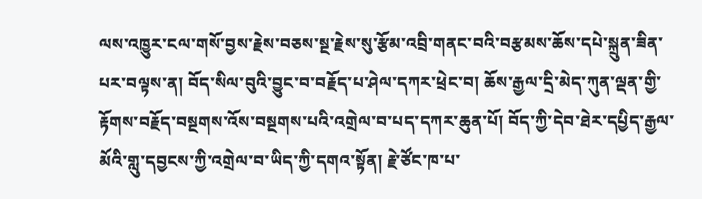ལས་འཁྱུར་ངལ་གསོ་བྱས་རྗེས་བཅས་སྔ་རྗེས་སུ་རྩོམ་འབྲི་གནང་བའི་བརྩམས་ཆོས་དཔེ་སྐྲུན་ཟིན་པར་བལྟས་ན། བོད་སིལ་བུའི་བྱུང་བ་བརྗོད་པ་ཤེལ་དཀར་ཕྲེང་བ། ཆོས་རྒྱལ་དྲི་མེད་ཀུན་ལྡན་གྱི་རྟོགས་བརྗོད་བསྔགས་འོས་བསྔགས་པའི་འགྲེལ་བ་པད་དཀར་ཆུན་པོ། བོད་ཀྱི་དེབ་ཐེར་དཔྱིད་རྒྱལ་མོའི་གླུ་དབྱངས་ཀྱི་འགྲེལ་བ་ཡིད་ཀྱི་དགའ་སྟོན། རྗེ་ཙོང་ཁ་པ་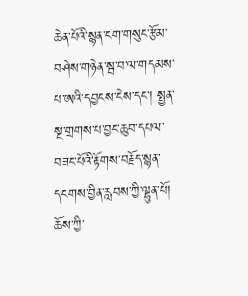ཆེན་པོའི་སྙན་ངག་གསུང་རྩོམ་བཤེས་གཉེན་སྦ་བ་ལ་གདམས་པ་ཨའི་དབྱངས་ངེས་དང་། སྤྱན་སྔ་གྲགས་པ་བྱང་ཆུབ་དཔལ་བཟང་པོའི་རྟོགས་བརྗོད་སྙན་དངགས་བྱིན་རླབས་ཀྱི་ལྷུན་པོ། ཆོས་ཀྱི་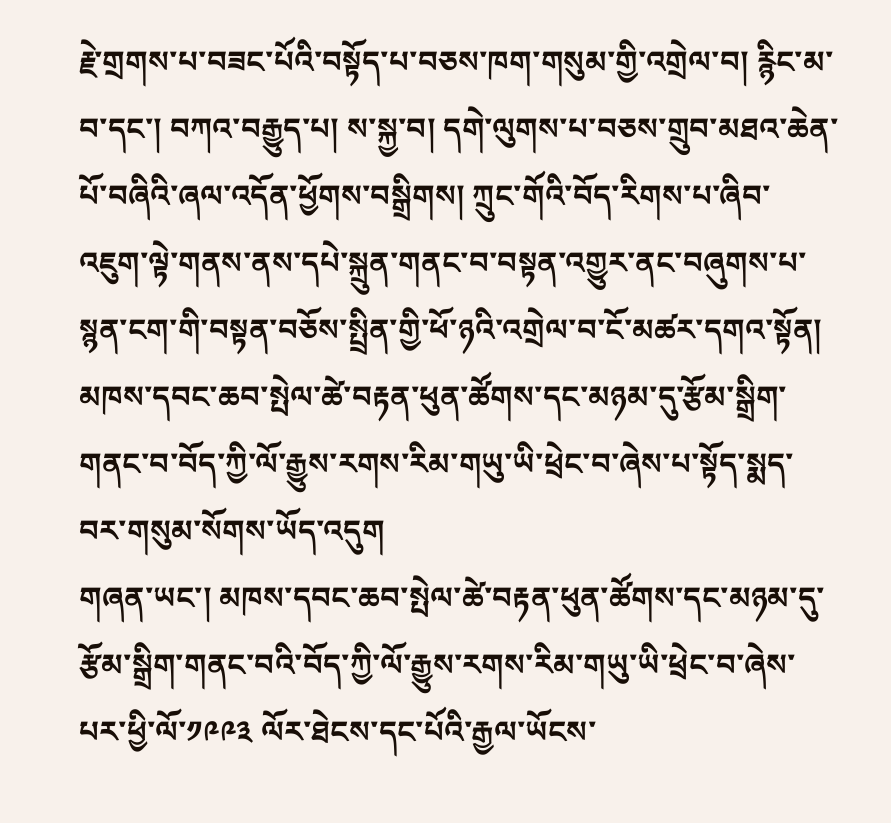རྗེ་གྲགས་པ་བཟང་པོའི་བསྟོད་པ་བཅས་ཁག་གསུམ་གྱི་འགྲེལ་བ། རྙིང་མ་བ་དང་། བཀའ་བརྒྱུད་པ། ས་སྐྱ་བ། དགེ་ལུགས་པ་བཅས་གྲུབ་མཐའ་ཆེན་པོ་བཞིའི་ཞལ་འདོན་ཕྱོགས་བསྒྲིགས། ཀྲུང་གོའི་བོད་རིགས་པ་ཞིབ་འཇུག་ལྟེ་གནས་ནས་དཔེ་སྐྲུན་གནང་བ་བསྟན་འགྱུར་ནང་བཞུགས་པ་སྙན་ངག་གི་བསྟན་བཅོས་སྤྲིན་གྱི་ཕོ་ཉའི་འགྲེལ་བ་ངོ་མཚར་དགའ་སྟོན། མཁས་དབང་ཆབ་སྤེལ་ཚེ་བརྟན་ཕུན་ཚོགས་དང་མཉམ་དུ་རྩོམ་སྒྲིག་གནང་བ་བོད་ཀྱི་ལོ་རྒྱུས་རགས་རིམ་གཡུ་ཡི་ཕྲེང་བ་ཞེས་པ་སྟོད་སྨད་བར་གསུམ་སོགས་ཡོད་འདུག
གཞན་ཡང་། མཁས་དབང་ཆབ་སྤེལ་ཚེ་བརྟན་ཕུན་ཚོགས་དང་མཉམ་དུ་རྩོམ་སྒྲིག་གནང་བའི་བོད་ཀྱི་ལོ་རྒྱུས་རགས་རིམ་གཡུ་ཡི་ཕྲེང་བ་ཞེས་པར་ཕྱི་ལོ་༡༩༩༣ ལོར་ཐེངས་དང་པོའི་རྒྱལ་ཡོངས་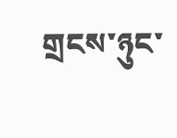གྲངས་ཉུང་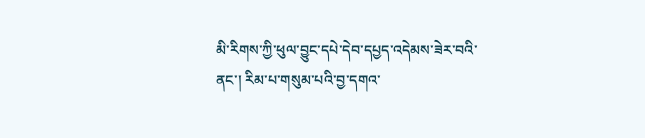མི་རིགས་ཀྱི་ཕུལ་བྱུང་དཔེ་དེབ་དཔྱད་འདེམས་ཟེར་བའི་ནང་། རིམ་པ་གསུམ་པའི་བྱ་དགའ་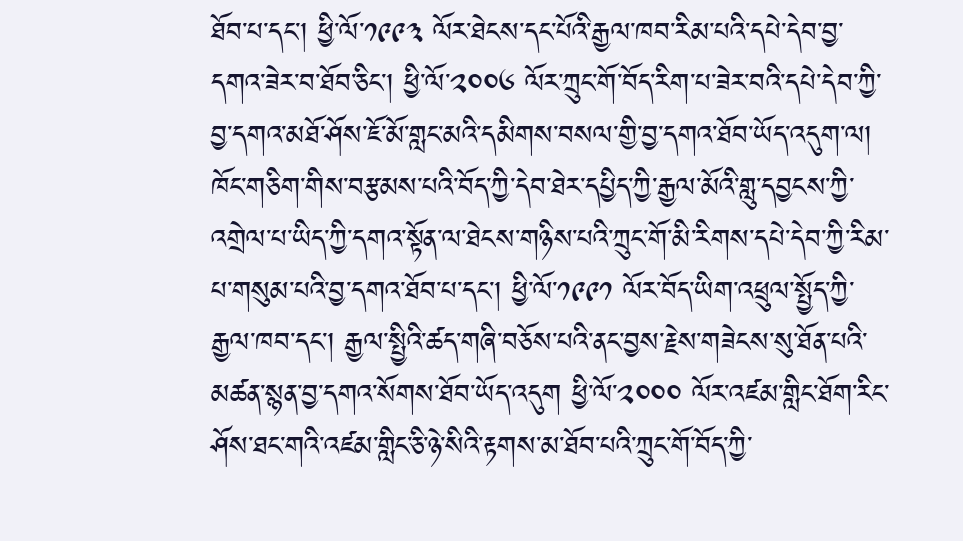ཐོབ་པ་དང་། ཕྱི་ལོ་༡༩༩༣ ལོར་ཐེངས་དང་པོའི་རྒྱལ་ཁབ་རིམ་པའི་དཔེ་དེབ་བྱ་དགའ་ཟེར་བ་ཐོབ་ཅིང་། ཕྱི་ལོ་༢༠༠༦ ལོར་ཀྲུང་གོ་བོད་རིག་པ་ཟེར་བའི་དཔེ་དེབ་ཀྱི་བྱ་དགའ་མཐོ་ཤོས་ཇོ་མོ་གླང་མའི་དམིགས་བསལ་གྱི་བྱ་དགའ་ཐོབ་ཡོད་འདུག་ལ། ཁོང་གཅིག་གིས་བརྩམས་པའི་བོད་ཀྱི་དེབ་ཐེར་དཔྱིད་ཀྱི་རྒྱལ་མོའི་གླུ་དབྱངས་ཀྱི་འགྲེལ་པ་ཡིད་ཀྱི་དགའ་སྟོན་ལ་ཐེངས་གཉིས་པའི་ཀྲུང་གོ་མི་རིགས་དཔེ་དེབ་ཀྱི་རིམ་པ་གསུམ་པའི་བྱ་དགའ་ཐོབ་པ་དང་། ཕྱི་ལོ་༡༩༩༡ ལོར་བོད་ཡིག་འཕྲུལ་སྤྱོད་ཀྱི་རྒྱལ་ཁབ་དང་། རྒྱལ་སྤྱིའི་ཚད་གཞི་བཅོས་པའི་ནང་བྱས་རྗེས་གཟེངས་སུ་ཐོན་པའི་མཚན་སྙན་བྱ་དགའ་སོགས་ཐོབ་ཡོད་འདུག ཕྱི་ལོ་༢༠༠༠ ལོར་འཛམ་གླིང་ཐོག་རིང་ཤོས་ཐང་གའི་འཛམ་གླིང་ཅི་ཉེ་སིའི་རྟགས་མ་ཐོབ་པའི་ཀྲུང་གོ་བོད་ཀྱི་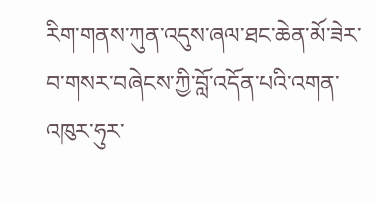རིག་གནས་ཀུན་འདུས་ཞལ་ཐང་ཆེན་མོ་ཟེར་བ་གསར་བཞེངས་ཀྱི་བློ་འདོན་པའི་འགན་འཁུར་ཧུར་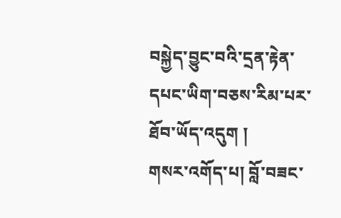བསྐྱེད་བྱུང་བའི་དྲན་རྟེན་དཔང་ཡིག་བཅས་རིམ་པར་ཐོབ་ཡོད་འདུག །
གསར་འགོད་པ། བློ་བཟང་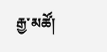རྒྱ་མཚོ།